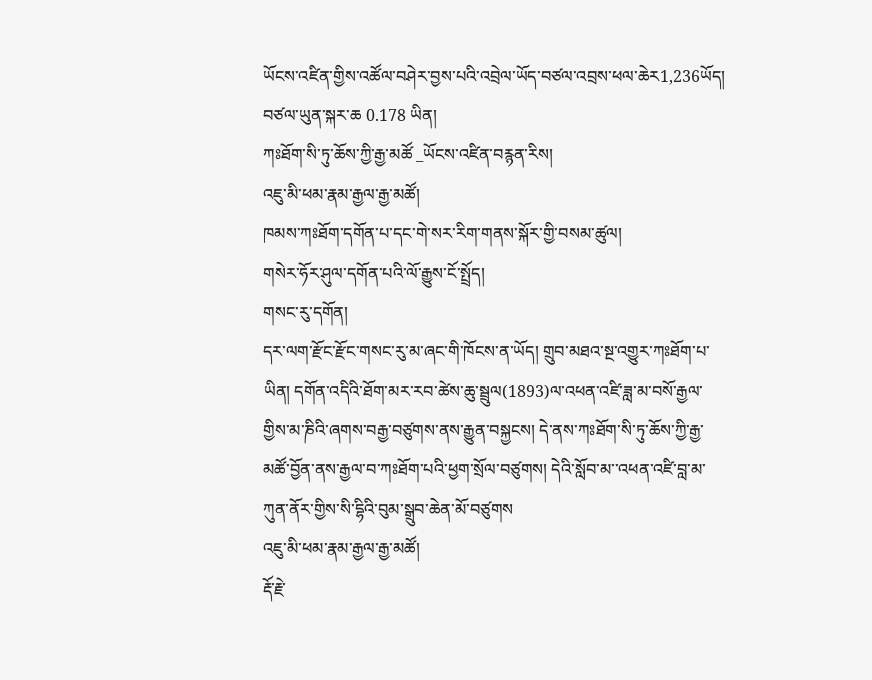ཡོངས་འཛིན་གྱིས་འཚོལ་བཤེར་བྱས་པའི་འབྲེལ་ཡོད་བཙལ་འབྲས་ཕལ་ཆེར1,236ཡོད།  བཙལ་ཡུན་སྐར་ཆ 0.178 ཡིན།
ཀཿཐོག་སི་ཏུ་ཆོས་ཀྱི་རྒྱ་མཚོ _ཡོངས་འཛིན་བརྙན་རིས།
འཇུ་མི་ཕམ་རྣམ་རྒྱལ་རྒྱ་མཚོ།
ཁམས་ཀཿཐོག་དགོན་པ་དང་གེ་སར་རིག་གནས་སྐོར་གྱི་བསམ་ཚུལ།
གསེར་ཧོར་ཤུལ་དགོན་པའི་ལོ་རྒྱུས་ངོ་སྤྲོད།
གསང་རུ་དགོན།
དར་ལག་རྫོང་རྫོང་གསང་རུ་མ་ཞང་གི་ཁོངས་ན་ཡོད། གྲུབ་མཐའ་སྔ་འགྱུར་ཀཿཐོག་པ་ཡིན། དགོན་འདིའི་ཐོག་མར་རབ་ཚེས་ཆུ་སྦྲུལ(1893)ལ་འཕན་འཛི་ཟླ་མ་བསོ་རྒྱལ་གྱིས་མ་ཎིའི་ཞགས་བརྒྱ་བཙུགས་ནས་རྒྱུན་བསྐྱངས། དེ་ནས་ཀཿཐོག་སི་ཏུ་ཆོས་ཀྱི་རྒྱ་མཚོ་བྱོན་ནས་རྒྱལ་བ་ཀཿཐོག་པའི་ཕྱག་སྲོལ་བཙུགས། དེའི་སློབ་མ་་འཕན་འཛི་བླ་མ་ཀུན་ནོར་གྱིས་སི་དྷིའི་བུམ་སྒྲུབ་ཆེན་མོ་བཙུགས
འཇུ་མི་ཕམ་རྣམ་རྒྱལ་རྒྱ་མཚོ།
རྡོ་རྗེ་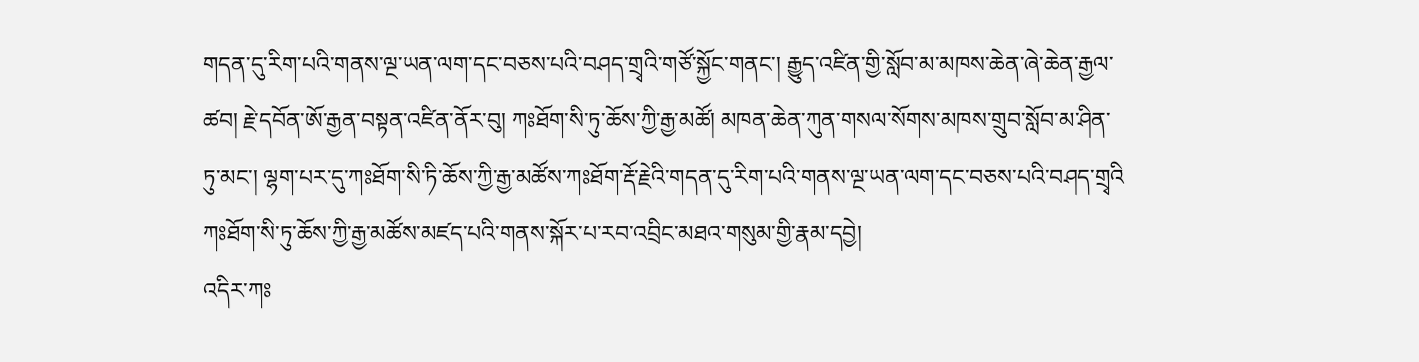གདན་དུ་རིག་པའི་གནས་ལྔ་ཡན་ལག་དང་བཅས་པའི་བཤད་གྲྭའི་གཙོ་སྐྱོང་གནང་། རྒྱུད་འཛིན་གྱི་སློབ་མ་མཁས་ཆེན་ཞེ་ཆེན་རྒྱལ་ཚབ། རྗེ་དབོན་ཨོ་རྒྱན་བསྟན་འཛིན་ནོར་བུ། ཀཿཐོག་སི་ཏུ་ཆོས་ཀྱི་རྒྱ་མཚོ། མཁན་ཆེན་ཀུན་གསལ་སོགས་མཁས་གྲུབ་སློབ་མ་ཤིན་ཏུ་མང་། ལྷག་པར་དུ་ཀཿཐོག་སི་ཏི་ཆོས་ཀྱི་རྒྱ་མཚོས་ཀཿཐོག་རྡོ་རྗེའི་གདན་དུ་རིག་པའི་གནས་ལྔ་ཡན་ལག་དང་བཅས་པའི་བཤད་གྲྭའི
ཀཿཐོག་སི་ཏུ་ཆོས་ཀྱི་རྒྱ་མཚོས་མཛད་པའི་གནས་སྐོར་པ་རབ་འབྲིང་མཐའ་གསུམ་གྱི་རྣམ་དབྱེ།
འདིར་ཀཿ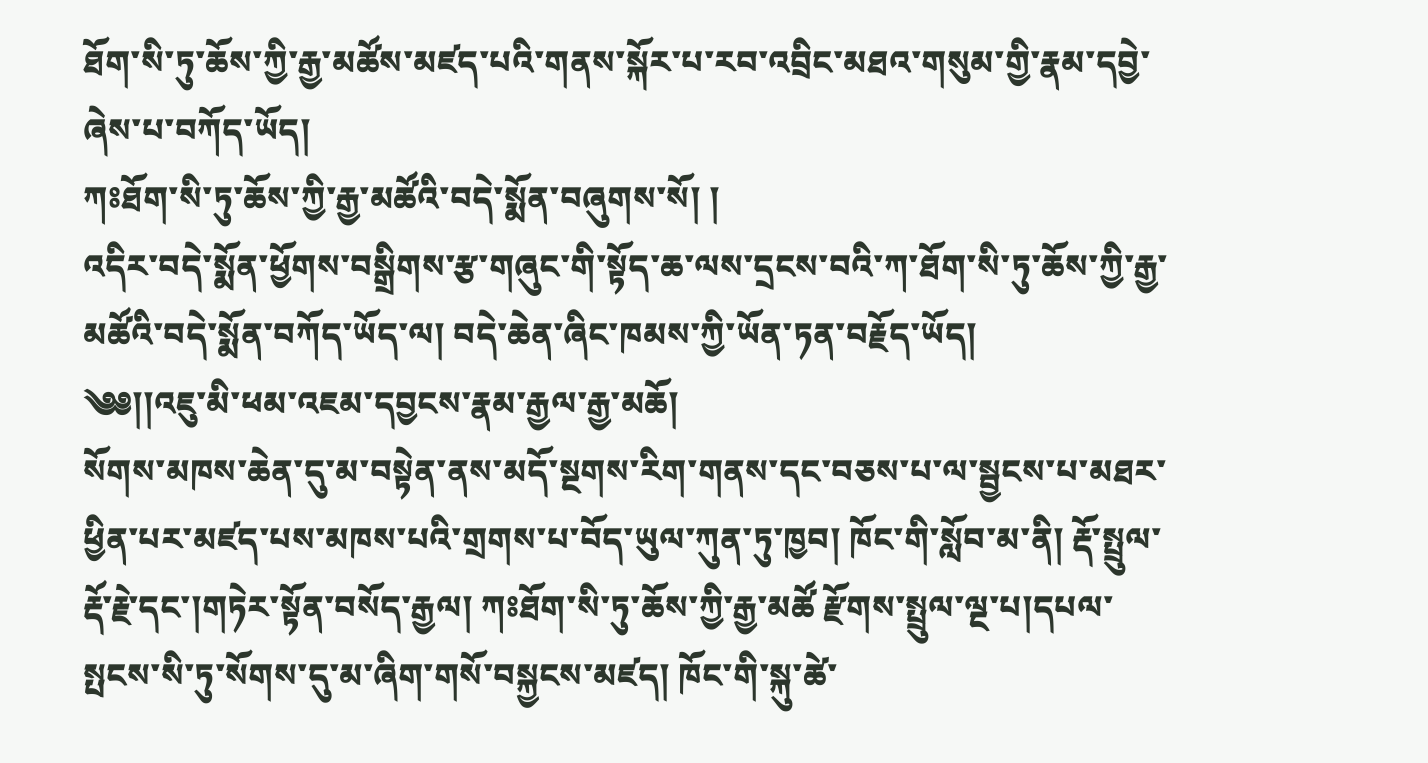ཐོག་སི་ཏུ་ཆོས་ཀྱི་རྒྱ་མཚོས་མཛད་པའི་གནས་སྐོར་པ་རབ་འབྲིང་མཐའ་གསུམ་གྱི་རྣམ་དབྱེ་ཞེས་པ་བཀོད་ཡོད།
ཀཿཐོག་སི་ཏུ་ཆོས་ཀྱི་རྒྱ་མཚོའི་བདེ་སྨོན་བཞུགས་སོ། །
འདིར་བདེ་སྨོན་ཕྱོགས་བསྒྲིགས་རྩ་གཞུང་གི་སྟོད་ཆ་ལས་དྲངས་བའི་ཀ་ཐོག་སི་ཏུ་ཆོས་ཀྱི་རྒྱ་མཚོའི་བདེ་སྨོན་བཀོད་ཡོད་ལ། བདེ་ཆེན་ཞིང་ཁམས་ཀྱི་ཡོན་ཏན་བརྗོད་ཡོད།
༄༅།།འཇུ་མི་ཕམ་འཇམ་དབྱངས་རྣམ་རྒྱལ་རྒྱ་མཆོ།
སོགས་མཁས་ཆེན་དུ་མ་བསྟེན་ནས་མདོ་སྔགས་རིག་གནས་དང་བཅས་པ་ལ་སྦྱངས་པ་མཐར་ཕྱིན་པར་མཛད་པས་མཁས་པའི་གྲགས་པ་བོད་ཡུལ་ཀུན་ཏུ་ཁྱབ། ཁོང་གི་སློབ་མ་ནི། རྡོ་སྤྲུལ་རྡོ་རྗེ་དང་།གཏེར་སྟོན་བསོད་རྒྱལ། ཀཿཐོག་སི་ཏུ་ཆོས་ཀྱི་རྒྱ་མཚོ རྫོགས་སྤྲུལ་ལྔ་པ།དཔལ་སྤངས་སི་ཏུ་སོགས་དུ་མ་ཞིག་གསོ་བསྐྱངས་མཛད། ཁོང་གི་སྐུ་ཚེ་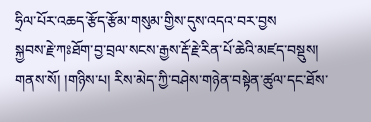ཧྲིལ་པོར་འཆད་རྩོད་རྩོམ་གསུམ་གྱིས་དུས་འདའ་བར་བྱས
སྐྱབས་རྗེ་ཀཿཐོག་བྱ་བྲལ་སངས་རྒྱས་རྡོ་རྗེ་རིན་པོ་ཆེའི་མཛད་བསྡུས།
གནས་སོ། །གཉིས་པ། རིས་མེད་ཀྱི་བཤེས་གཉེན་བསྟེན་ཚུལ་དང་ཐོས་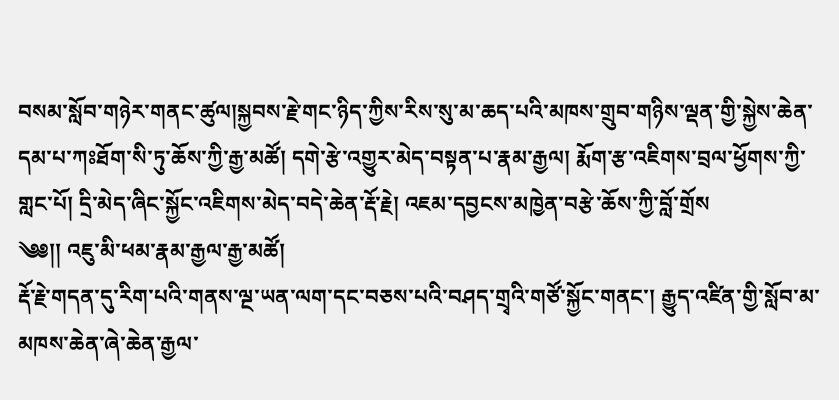བསམ་སློབ་གཉེར་གནང་ཚུལ།སྐྱབས་རྗེ་གང་ཉིད་ཀྱིས་རིས་སུ་མ་ཆད་པའི་མཁས་གྲུབ་གཉིས་ལྡན་གྱི་སྐྱེས་ཆེན་དམ་པ་ཀཿཐོག་སི་ཏུ་ཆོས་ཀྱི་རྒྱ་མཚོ། དགེ་རྩེ་འགྱུར་མེད་བསྟན་པ་རྣམ་རྒྱལ། རྨོག་རྩ་འཇིགས་བྲལ་ཕྱོགས་ཀྱི་གླང་པོ། དྲི་མེད་ཞིང་སྐྱོང་འཇིགས་མེད་བདེ་ཆེན་རྡོ་རྗེ། འཇམ་དབྱངས་མཁྱེན་བརྩེ་ཆོས་ཀྱི་བློ་གྲོས
༄༅།། འཇུ་མི་ཕམ་རྣམ་རྒྱལ་རྒྱ་མཚོ།
རྡོ་རྗེ་གདན་དུ་རིག་པའི་གནས་ལྔ་ཡན་ལག་དང་བཅས་པའི་བཤད་གྲྭའི་གཙོ་སྐྱོང་གནང་། རྒྱུད་འཛིན་གྱི་སློབ་མ་མཁས་ཆེན་ཞེ་ཆེན་རྒྱལ་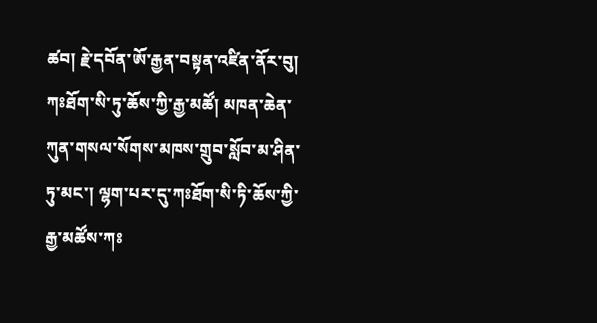ཚབ། རྗེ་དབོན་ཨོ་རྒྱན་བསྟན་འཛིན་ནོར་བུ། ཀཿཐོག་སི་ཏུ་ཆོས་ཀྱི་རྒྱ་མཚོ། མཁན་ཆེན་ཀུན་གསལ་སོགས་མཁས་གྲུབ་སློབ་མ་ཤིན་ཏུ་མང་། ལྷག་པར་དུ་ཀཿཐོག་སི་ཏི་ཆོས་ཀྱི་རྒྱ་མཚོས་ཀཿ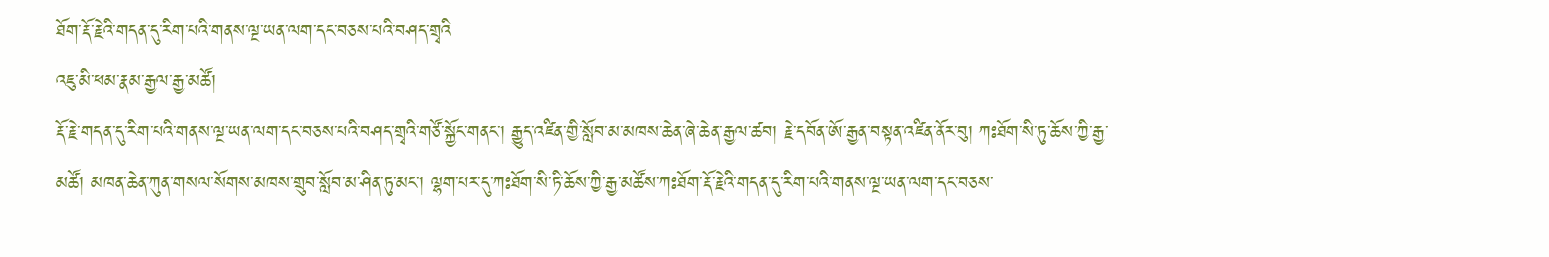ཐོག་རྡོ་རྗེའི་གདན་དུ་རིག་པའི་གནས་ལྔ་ཡན་ལག་དང་བཅས་པའི་བཤད་གྲྭའི
འཇུ་མི་ཕམ་རྣམ་རྒྱལ་རྒྱ་མཚོ།
རྡོ་རྗེ་གདན་དུ་རིག་པའི་གནས་ལྔ་ཡན་ལག་དང་བཅས་པའི་བཤད་གྲྭའི་གཙོ་སྐྱོང་གནང་། རྒྱུད་འཛིན་གྱི་སློབ་མ་མཁས་ཆེན་ཞེ་ཆེན་རྒྱལ་ཚབ། རྗེ་དབོན་ཨོ་རྒྱན་བསྟན་འཛིན་ནོར་བུ། ཀཿཐོག་སི་ཏུ་ཆོས་ཀྱི་རྒྱ་མཚོ། མཁན་ཆེན་ཀུན་གསལ་སོགས་མཁས་གྲུབ་སློབ་མ་ཤིན་ཏུ་མང་། ལྷག་པར་དུ་ཀཿཐོག་སི་ཏི་ཆོས་ཀྱི་རྒྱ་མཚོས་ཀཿཐོག་རྡོ་རྗེའི་གདན་དུ་རིག་པའི་གནས་ལྔ་ཡན་ལག་དང་བཅས་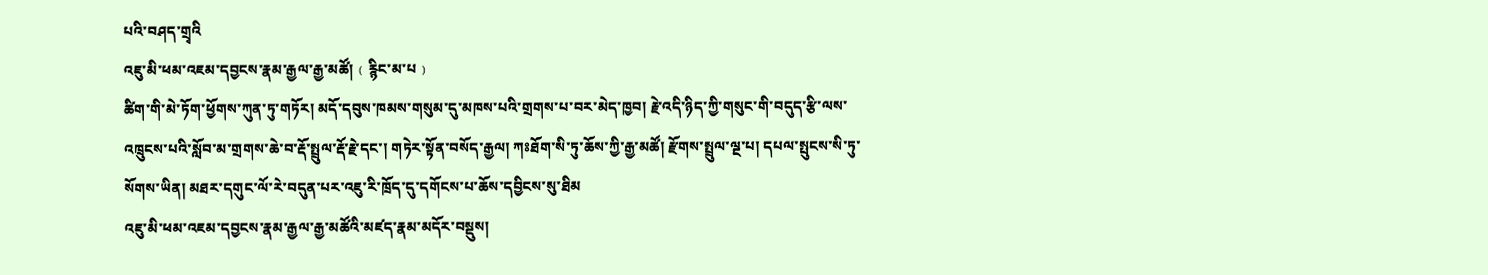པའི་བཤད་གྲྭའི
འཇུ་མི་ཕམ་འཇམ་དབྱངས་རྣམ་རྒྱལ་རྒྱ་མཚོ།﹙རྙིང་མ་པ﹚
ཚིག་གི་མེ་ཏོག་ཕྱོགས་ཀུན་ཏུ་གཏོར། མདོ་དབུས་ཁམས་གསུམ་དུ་མཁས་པའི་གྲགས་པ་བར་མེད་ཁྱབ། རྗེ་འདི་ཉིད་ཀྱི་གསུང་གི་བདུད་རྩི་ལས་འཁྲུངས་པའི་སློབ་མ་གྲགས་ཆེ་བ་རྡོ་སྤྲུལ་རྡོ་རྗེ་དང་། གཏེར་སྟོན་བསོད་རྒྱལ། ཀཿཐོག་སི་ཏུ་ཆོས་ཀྱི་རྒྱ་མཚོ། རྫོགས་སྤྲུལ་ལྔ་པ། དཔལ་སྤུངས་སི་ཏུ་སོགས་ཡིན། མཐར་དགུང་ལོ་རེ་བདུན་པར་འཇུ་རི་ཁྲོད་དུ་དགོངས་པ་ཆོས་དབྱིངས་སུ་ཐིམ
འཇུ་མི་ཕམ་འཇམ་དབྱངས་རྣམ་རྒྱལ་རྒྱ་མཚོའི་མཛད་རྣམ་མདོར་བསྡུས།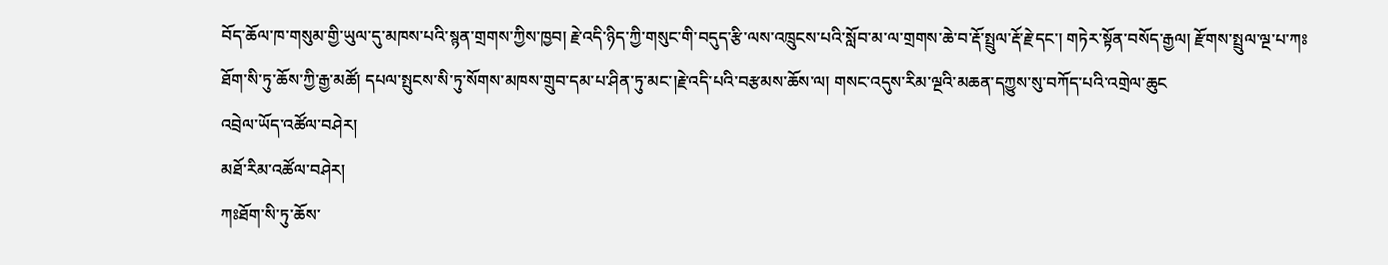བོད་ཆོལ་ཁ་གསུམ་གྱི་ཡུལ་དུ་མཁས་པའི་སྙན་གྲགས་ཀྱིས་ཁྱབ། རྗེ་འདི་ཉིད་ཀྱི་གསུང་གི་བདུད་རྩི་ལས་འཁྲུངས་པའི་སློབ་མ་ལ་གྲགས་ཆེ་བ་རྡོ་སྤྲུལ་རྡོ་རྗེ་དང་། གཏེར་སྟོན་བསོད་རྒྱལ། རྫོགས་སྤྲུལ་ལྔ་པ་ཀཿཐོག་སི་ཏུ་ཆོས་ཀྱི་རྒྱ་མཚོ། དཔལ་སྤུངས་སི་ཏུ་སོགས་མཁས་གྲུབ་དམ་པ་ཤིན་ཏུ་མང་།རྗེ་འདི་པའི་བརྩམས་ཆོས་ལ། གསང་འདུས་རིམ་ལྔའི་མཆན་དཀྱུས་སུ་བཀོད་པའི་འགྲེལ་ཆུང
འབྲེལ་ཡོད་འཚོལ་བཤེར།
མཐོ་རིམ་འཚོལ་བཤེར།
ཀཿཐོག་སི་ཏུ་ཆོས་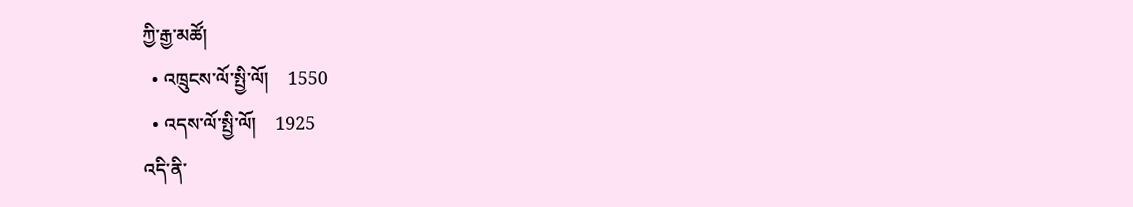ཀྱི་རྒྱ་མཚོ།
  • འཁྲུངས་ལོ་སྤྱི་ལོ།    1550
  • འདས་ལོ་སྤྱི་ལོ།    1925
འདི་ནི་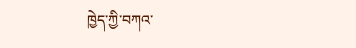ཁྱེད་ཀྱི་བཀའ་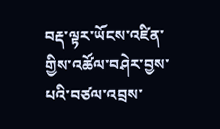བརྡ་ལྟར་ཡོངས་འཛིན་གྱིས་འཚོལ་བཤེར་བྱས་པའི་བཙལ་འབྲས་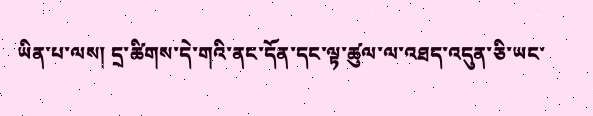ཡིན་པ་ལས། དྲ་ཚིགས་དེ་གའི་ནང་དོན་དང་ལྟ་ཚུལ་ལ་འཐད་འདུན་ཅི་ཡང་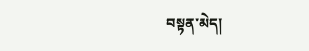བསྟན་མེད།